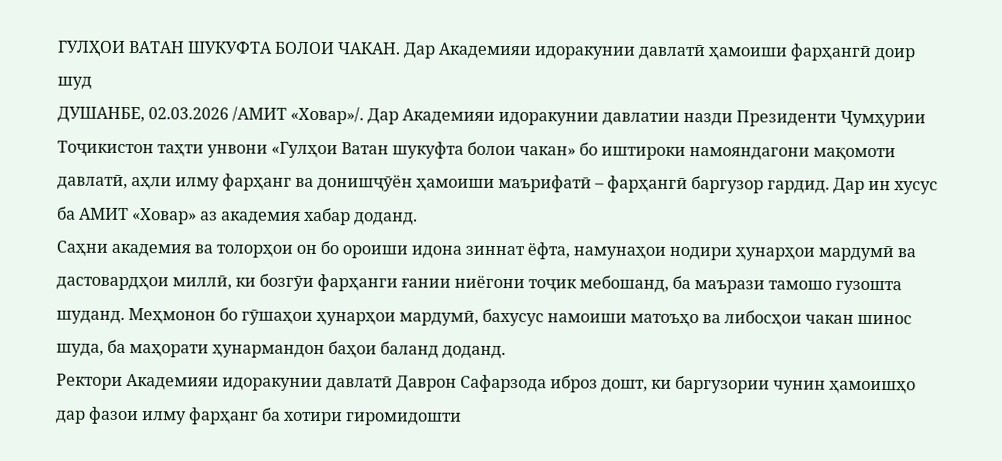ГУЛҲОИ ВАТАН ШУКУФТА БОЛОИ ЧАКАН. Дар Академияи идоракунии давлатӣ ҳамоиши фарҳангӣ доир шуд
ДУШАНБЕ, 02.03.2026 /АМИТ «Ховар»/. Дар Академияи идоракунии давлатии назди Президенти Ҷумҳурии Тоҷикистон таҳти унвони «Гулҳои Ватан шукуфта болои чакан» бо иштироки намояндагони мақомоти давлатӣ, аҳли илму фарҳанг ва донишҷӯён ҳамоиши маърифатӣ – фарҳангӣ баргузор гардид. Дар ин хусус ба АМИТ «Ховар» аз академия хабар доданд.
Саҳни академия ва толорҳои он бо ороиши идона зиннат ёфта, намунаҳои нодири ҳунарҳои мардумӣ ва дастовардҳои миллӣ, ки бозгӯи фарҳанги ғании ниёгони тоҷик мебошанд, ба маърази тамошо гузошта шуданд. Меҳмонон бо гӯшаҳои ҳунарҳои мардумӣ, бахусус намоиши матоъҳо ва либосҳои чакан шинос шуда, ба маҳорати ҳунармандон баҳои баланд доданд.
Ректори Академияи идоракунии давлатӣ Даврон Сафарзода иброз дошт, ки баргузории чунин ҳамоишҳо дар фазои илму фарҳанг ба хотири гиромидошти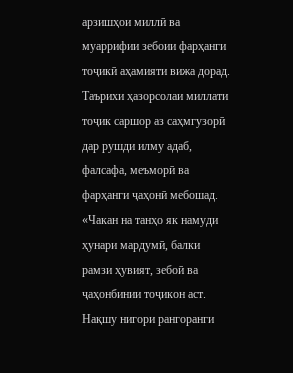арзишҳои миллӣ ва муаррифии зебоии фарҳанги тоҷикӣ аҳамияти вижа дорад. Таърихи ҳазорсолаи миллати тоҷик саршор аз саҳмгузорӣ дар рушди илму адаб, фалсафа, меъморӣ ва фарҳанги ҷаҳонӣ мебошад.
«Чакан на танҳо як намуди ҳунари мардумӣ, балки рамзи ҳувият, зебоӣ ва ҷаҳонбинии тоҷикон аст. Нақшу нигори рангоранги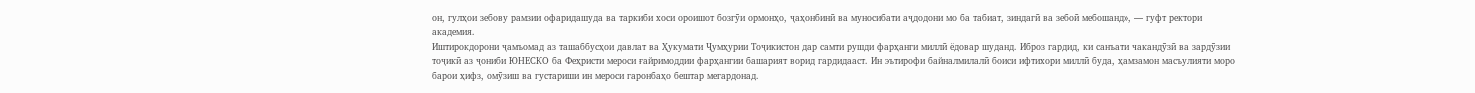он, гулҳои зебову рамзии офаридашуда ва таркиби хоси ороишот бозгӯи ормонҳо, ҷаҳонбинӣ ва муносибати аҷдодони мо ба табиат, зиндагӣ ва зебоӣ мебошанд», — гуфт ректори академия.
Иштирокдорони ҷамъомад аз ташаббусҳои давлат ва Ҳукумати Ҷумҳурии Тоҷикистон дар самти рушди фарҳанги миллӣ ёдовар шуданд. Иброз гардид, ки санъати чакандӯзӣ ва зардӯзии тоҷикӣ аз ҷониби ЮНЕСКО ба Феҳристи мероси ғайримоддии фарҳангии башарият ворид гардидааст. Ин эътирофи байналмилалӣ боиси ифтихори миллӣ буда, ҳамзамон масъулияти моро барои ҳифз, омӯзиш ва густариши ин мероси гаронбаҳо бештар мегардонад.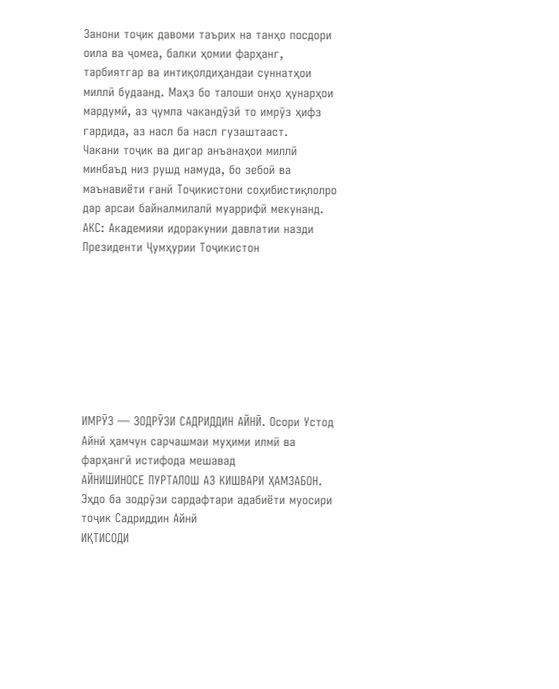Занони тоҷик давоми таърих на танҳо посдори оила ва ҷомеа, балки ҳомии фарҳанг, тарбиятгар ва интиқолдиҳандаи суннатҳои миллӣ будаанд. Маҳз бо талоши онҳо ҳунарҳои мардумӣ, аз ҷумла чакандӯзӣ то имрӯз ҳифз гардида, аз насл ба насл гузаштааст.
Чакани тоҷик ва дигар анъанаҳои миллӣ минбаъд низ рушд намуда, бо зебоӣ ва маънавиёти ғанӣ Тоҷикистони соҳибистиқлолро дар арсаи байналмилалӣ муаррифӣ мекунанд.
АКС: Академияи идоракунии давлатии назди Президенти Ҷумҳурии Тоҷикистон








ИМРӮЗ — ЗОДРӮЗИ САДРИДДИН АЙНӢ. Осори Устод Айнӣ ҳамчун сарчашмаи муҳими илмӣ ва фарҳангӣ истифода мешавад
АЙНИШИНОСЕ ПУРТАЛОШ АЗ КИШВАРИ ҲАМЗАБОН. Эҳдо ба зодрӯзи сардафтари адабиёти муосири тоҷик Садриддин Айнӣ
ИҚТИСОДИ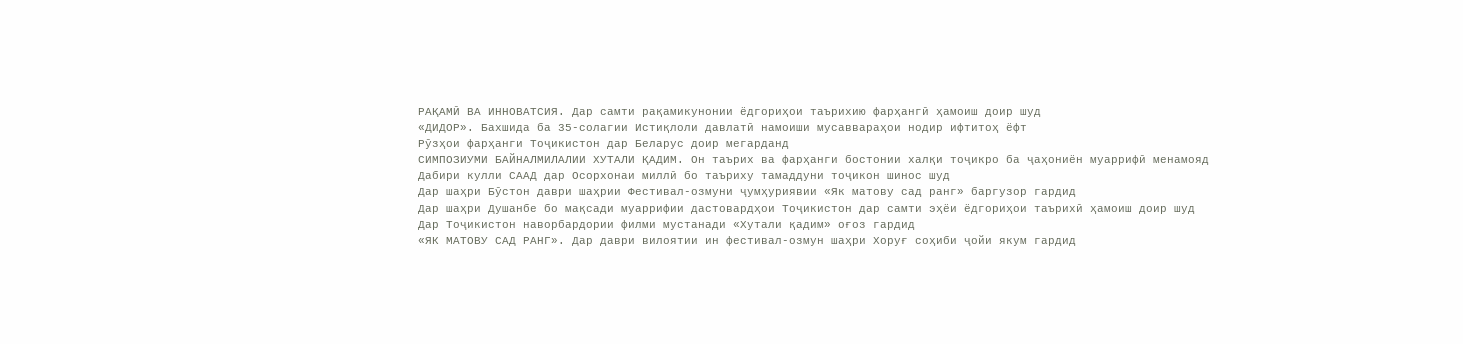РАҚАМӢ ВА ИННОВАТСИЯ. Дар самти рақамикунонии ёдгориҳои таърихию фарҳангӣ ҳамоиш доир шуд
«ДИДОР». Бахшида ба 35-солагии Истиқлоли давлатӣ намоиши мусаввараҳои нодир ифтитоҳ ёфт
Рӯзҳои фарҳанги Тоҷикистон дар Беларус доир мегарданд
СИМПОЗИУМИ БАЙНАЛМИЛАЛИИ ХУТАЛИ ҚАДИМ. Он таърих ва фарҳанги бостонии халқи тоҷикро ба ҷаҳониён муаррифӣ менамояд
Дабири кулли СААД дар Осорхонаи миллӣ бо таъриху тамаддуни тоҷикон шинос шуд
Дар шаҳри Бӯстон даври шаҳрии Фестивал-озмуни ҷумҳуриявии «Як матову сад ранг» баргузор гардид
Дар шаҳри Душанбе бо мақсади муаррифии дастовардҳои Тоҷикистон дар самти эҳёи ёдгориҳои таърихӣ ҳамоиш доир шуд
Дар Тоҷикистон наворбардории филми мустанади «Хутали қадим» оғоз гардид
«ЯК МАТОВУ САД РАНГ». Дар даври вилоятии ин фестивал-озмун шаҳри Хоруғ соҳиби ҷойи якум гардид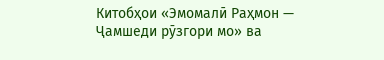Китобҳои «Эмомалӣ Раҳмон — Ҷамшеди рӯзгори мо» ва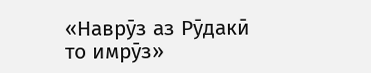«Наврӯз аз Рӯдакӣ то имрӯз»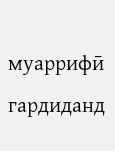муаррифӣ гардиданд